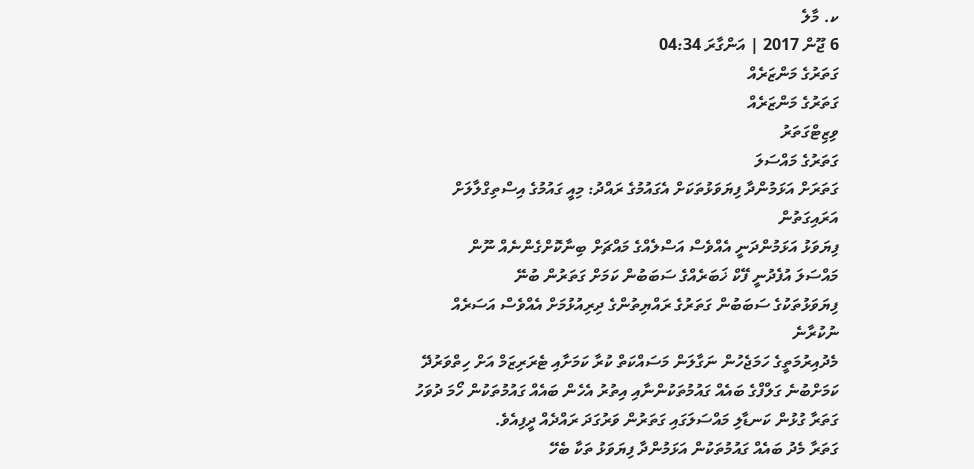ކ. މާލެ
6 ޖޫން 2017 | އަންގާރަ 04:34
ގަތަރުގެ މަންޒަރެއް
ގަތަރުގެ މަންޒަރެއް
ވިޒިޓްގަތަރު
ގަތަރުގެ މައްސަލަ
ގަތަރަށް އަޅަމުންދާ ފިޔަވަޅުތަކަށް އެގައުމުގެ ރައްދު: މިއީ ގައުމުގެ އިސްތިގްލާލަށް އަރައިގަތުން
ފިޔަވަޅު އަޅަމުންދަނީ އެއްވެސް އަސްލެއްގެ މައްޗަށް ބިނާކޮށްގެންނެއް ނޫން
މައްސަލަ އުފެދުނީ ފޭކް ޚަބަރެއްގެ ސަބަބުން ކަމަށް ގަތަރުން ބުނޭ
ފިޔަވަޅުތަކުގެ ސަބަބުން ގަތަރުގެ ރައްޔިތުންގެ ދިރިއުޅުމަށް އެއްވެސް އަސަރެއް ނުކުރާނެ
މެދުއިރުމަތީގެ ހަމަޖެހުން ނަގާލަން މަސައްކަތް ކުރާ ކަމަށާއި ޓެރަރިޒަމް އަށް ހިތްވަރުދޭ ކަމަށްބުނެ ގަލްފްގެ ބައެއް ގައުމުތަކުންނާއި އިތުރު އެހެން ބައެއް ގައުމުތަކުން ހޯމަ ދުވަހު ގަތަރާ ގުޅުން ކަނޑާލި މައްސަލަގައި ގަތަރުން ވަރުގަދަ ރައްދެއް ދީފިއެވެ.
ގަތަރާ މެދު ބައެއް ގައުމުތަކުން އަޅަމުންދާ ފިޔަވަޅު ތަކާ ބެހޭ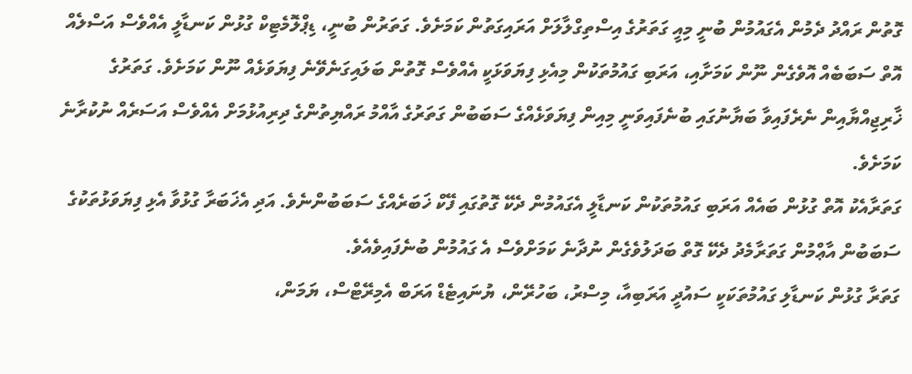ގޮތުން ރައްދު ދެމުން އެގައުމުން ބުނީ މިއީ ގަތަރުގެ އިސްތިގްލާލަށް އަރައިގަތުން ކަމަށެވެ. ގަތަރުން ބުނީ، ޑިޕްލޮމެޓިކް ގުޅުން ކަނޑާލީ އެއްވެސް އަސްލެއް އޮތް ސަބަބެއް އޮވެގެން ނޫން ކަމަށާއި، އަރަބި ގައުމުތަކުން މިއެޅި ފިޔަވަޅަކީ އެއްވެސް ގޮތުން ބަލައިގަނެވޭނެ ފިޔަވަޅެއް ނޫން ކަމަށެވެ. ގަތަރުގެ ޚާރިޖިއްޔާއިން ނެރެފައިވާ ބަޔާނުގައި ބުނެފައިވަނީ މިއިން ފިޔަވަޅެއްގެ ސަބަބުން ގަތަރުގެ އާއްމު ރައްޔިތުންގެ ދިރިއުޅުމަށް އެއްވެސް އަސަރެއް ނުކުރާނެ ކަމަށެވެ.
ގަތަރާއެކު އޮތް ގުޅުން ބައެއް އަރަބި ގައުމުތަކުން ކަނޑާލީ އެގައުމުން ދެކޭ ގޮތުގައި ފޭކް ޚަބަރެއްގެ ސަބަބުންނެވެ. އަދި އެޚަބަރާ ގުޅުވާ އެޅި ފިޔަވަޅުތަކުގެ ސަބަބުން އާޢްމުން ގަތަރާމެދު ދެކޭ ގޮތް ބަދަލުވެގެން ނުދާނެ ކަމަށްވެސް އެ ގައުމުން ބުނެފައިވެއެވެ.
ގަތަރާ ގުޅުން ކަނޑާލި ގައުމުތަކަކީ ސައުދީ އަރަބިއާ، މިސްރު، ބަހުރޭން، ޔުނައިޓެޑް އަރަބް އެމިރޭޓްސް، ޔަމަން،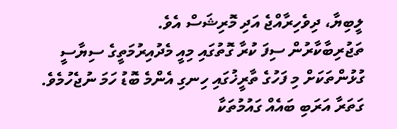ލީބިޔާ، ދިވެހިރާއްޖެ އަދި މޮރިޝަސް އެވެ.
ތަޖުރިބާކާރުން ސިފަ ކުރާ ގޮތުގައި މިއީ މެދުއިރުމަތީގެ ސިޔާސީ ގުޅުންތަކަށް މި ފަހުގެ ތާރީޚުގައި ހިނގި އެންމެ ބޮޑު ހަމަ ނުޖެހުމެވެ.
ގަތަރާ އަރަބި ބައެއް ގައުމުތަކާ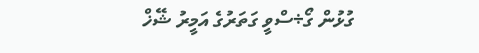ގުޅުން ގޯ÷ސްވީ ގަތަރުގެ އަމީރު ޝޭޚް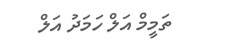ތަމީމް އަލް ހަމަދު އަލް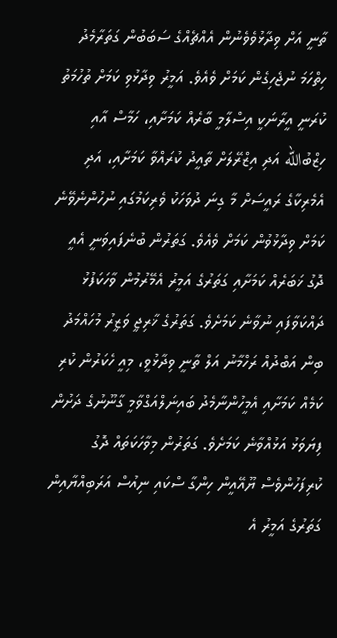ތާނީ އަށް ވިދާޅުވެވެނުން އެއްޗެއްގެ ސަބަބުން ގަތަރާމެދު ހިތްހަމަ ނުޖެހިގެން ކަމަށް ވެއެވެ. އަމީރު ވިދާޅުވި ކަމަށް ތުހުމަތު ކުރަނީ އީރާނަކީ އިސްލާމީ ބާރެއް ކަމަށާއި، ހަމާސް އާއި ހިޒްބުالله އަދި އިޒްރޭލަށް ތާއީދު ކުރައްވާ ކަމަށާއި، އަދި އެމެރިކާގެ ރައީސަށް މާ ގިނަ ދުވަހަކު ވެރިކަމުގައި ނުހުންނެވޭނެ ކަމަށް ވިދާޅުވުން ކަމަށް ވެއެވެ. ގަތަރުން ބުނެފައިވަނީ އެއީ ދޮގު ޚަބަރެއް ކަމަށާއި ގަތަރުގެ އަމީރު އެމޭރުމުން ވާހަކަފުޅު ދައްކަވާފައި ނުވާނެ ކަމަށެވެ. ގަތަރުގެ ޚާރިޖީ ވަޒީރު މުހައްމަދު ބިން އަބްދުއް ރަހްމާނު އަލް ތާނީ ވިދާޅުވީ، މިއީ ހެކަރުން ކުރި ކަމެއް ކަމަށާއި އެމީހުންނާމެދު ބައިނަލްއަގްވާމީ ގާނޫނުގެ ދަށުން ފިޔަވަޅު އަޅުއްވާނެ ކަމަށެވެ. ގަތަރުން މިވާހަކަތައް ދޮގު ކުރިފަހުންވެސް ޔޫއޭއީން ހިންގާ ސްކައި ނިއުސް އަރަބިއްޔާއިން ގަތަރުގެ އަމީރު އެ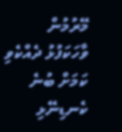މޭރުމުން ވާހަކަފުޅު ދެއްކެވި ކަމަށް ބުނެ ކެނޑިނޭޅި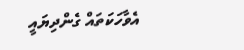އެވާހަކަތައް ގެންދިޔައީ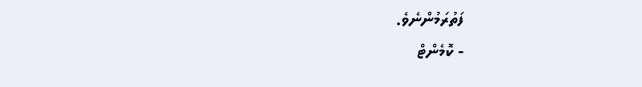ފަތުރަމުންނެވެ.
- ކޮމެންޓް